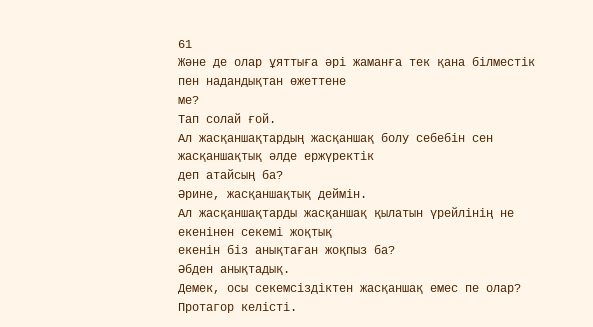61
Және де олар ұяттыға әрі жаманға тек қана білместік пен надандықтан өжеттене
ме?
Тап солай ғой.
Ал жасқаншақтардың жасқаншақ болу себебін сен жасқаншақтық әлде ержүректік
деп атайсың ба?
Әрине, жасқаншақтық деймін.
Ал жасқаншақтарды жасқаншақ қылатын үрейлінің не екенінен секемі жоқтық
екенін біз анықтаған жоқпыз ба?
Әбден анықтадық.
Демек, осы секемсіздіктен жасқаншақ емес пе олар?
Протагор келісті.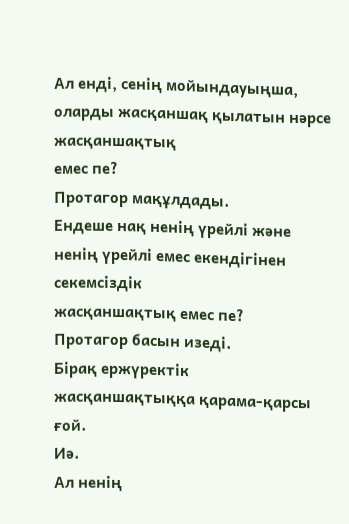Ал енді, сенің мойындауыңша, оларды жасқаншақ қылатын нәрсе жасқаншақтық
емес пе?
Протагор мақұлдады.
Ендеше нақ ненің үрейлі және ненің үрейлі емес екендігінен секемсіздік
жасқаншақтық емес пе?
Протагор басын изеді.
Бірақ ержүректік жасқаншақтыққа қарама-қарсы ғой.
Иә.
Ал ненің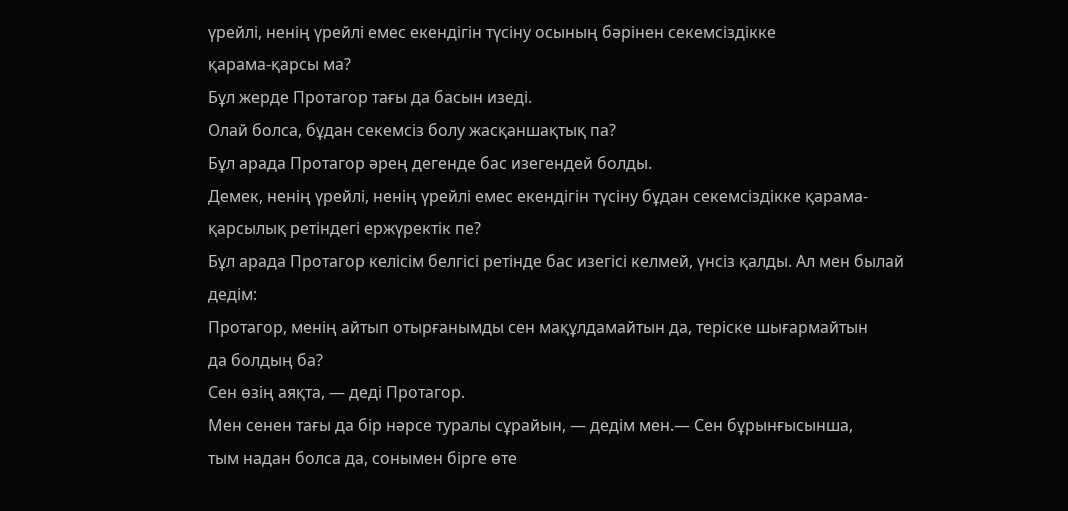үрейлі, ненің үрейлі емес екендігін түсіну осының бәрінен секемсіздікке
қарама-қарсы ма?
Бұл жерде Протагор тағы да басын изеді.
Олай болса, бұдан секемсіз болу жасқаншақтық па?
Бұл арада Протагор әрең дегенде бас изегендей болды.
Демек, ненің үрейлі, ненің үрейлі емес екендігін түсіну бұдан секемсіздікке қарама-
қарсылық ретіндегі ержүректік пе?
Бұл арада Протагор келісім белгісі ретінде бас изегісі келмей, үнсіз қалды. Ал мен былай
дедім:
Протагор, менің айтып отырғанымды сен мақұлдамайтын да, теріске шығармайтын
да болдың ба?
Сен өзің аяқта, — деді Протагор.
Мен сенен тағы да бір нәрсе туралы сұрайын, — дедім мен.— Сен бұрынғысынша,
тым надан болса да, сонымен бірге өте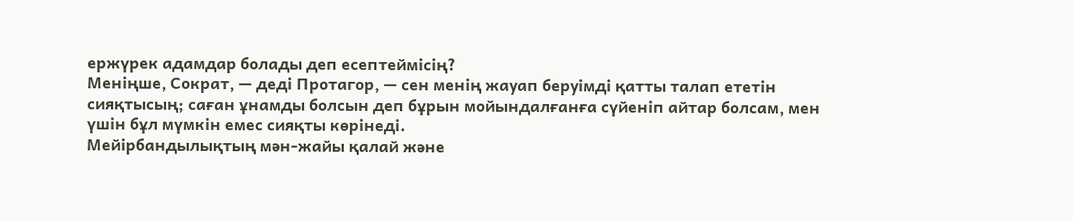ержүрек адамдар болады деп есептеймісің?
Меніңше, Сократ, — деді Протагор, — сен менің жауап беруімді қатты талап ететін
сияқтысың; саған ұнамды болсын деп бұрын мойындалғанға сүйеніп айтар болсам, мен
үшін бұл мүмкін емес сияқты көрінеді.
Мейірбандылықтың мән-жайы қалай және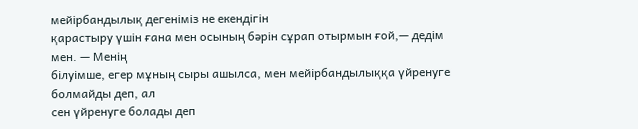мейірбандылық дегеніміз не екендігін
қарастыру үшін ғана мен осының бәрін сұрап отырмын ғой,— дедім мен. — Менің
білуімше, егер мұның сыры ашылса, мен мейірбандылыққа үйренуге болмайды деп, ал
сен үйренуге болады деп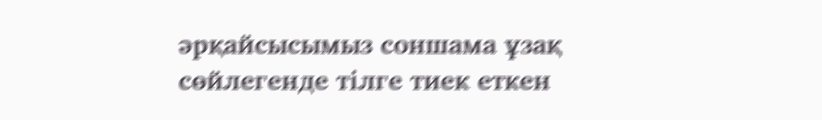әрқайсысымыз соншама ұзақ сөйлегенде тілге тиек еткен